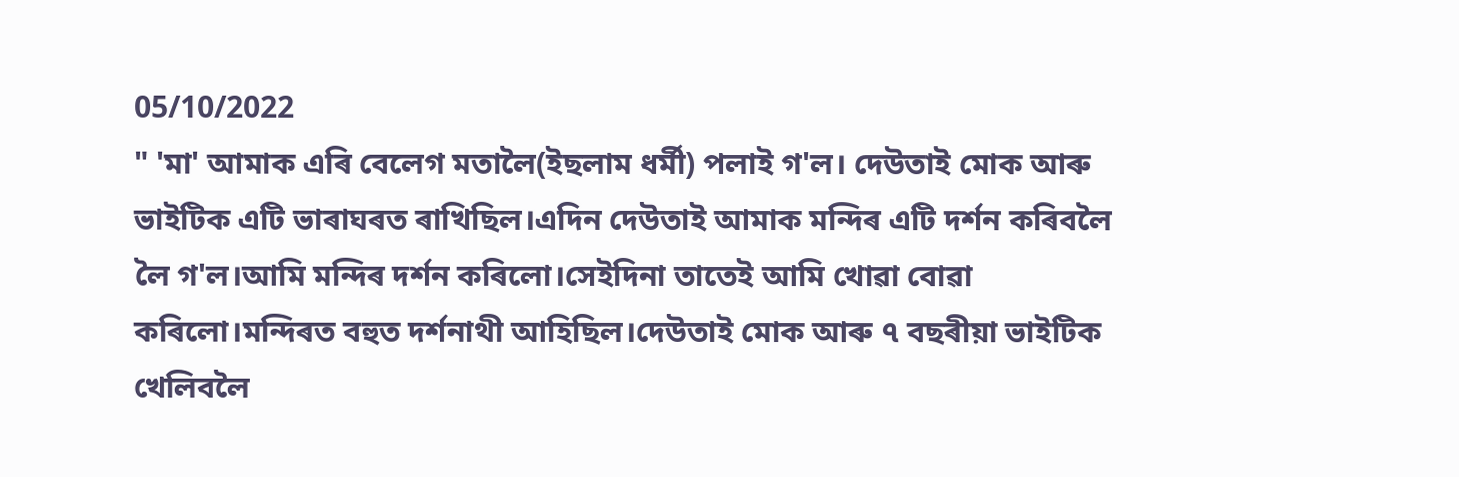05/10/2022
" 'মা' আমাক এৰি বেলেগ মতালৈ(ইছলাম ধৰ্মী) পলাই গ'ল। দেউতাই মোক আৰু ভাইটিক এটি ভাৰাঘৰত ৰাখিছিল।এদিন দেউতাই আমাক মন্দিৰ এটি দৰ্শন কৰিবলৈ লৈ গ'ল।আমি মন্দিৰ দৰ্শন কৰিলো।সেইদিনা তাতেই আমি খোৱা বোৱা কৰিলো।মন্দিৰত বহুত দৰ্শনাথী আহিছিল।দেউতাই মোক আৰু ৭ বছৰীয়া ভাইটিক খেলিবলৈ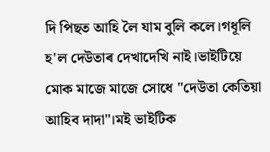দি পিছত আহি লৈ যাম বুলি কলে।গধূলি হ'ল দেউতাৰ দেখাদেখি নাই।ভাইটিয়ে মোক মাজে মাজে সোধে "দেউতা কেতিয়া আহিব দাদা"।মই ভাইটিক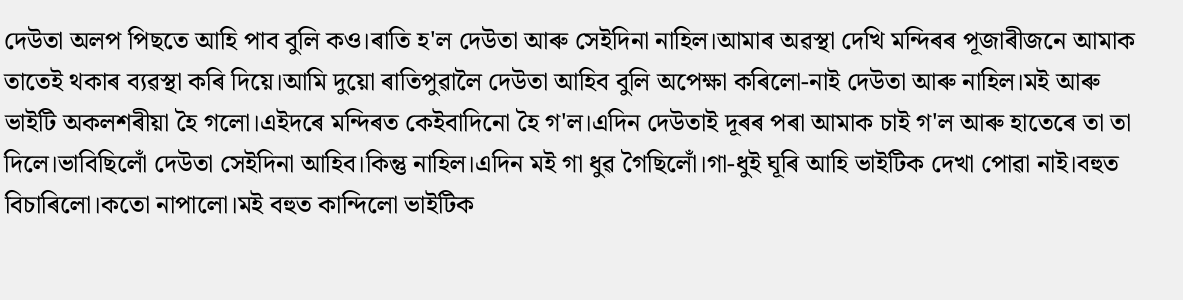দেউতা অলপ পিছতে আহি পাব বুলি কও।ৰাতি হ'ল দেউতা আৰু সেইদিনা নাহিল।আমাৰ অৱস্থা দেখি মন্দিৰৰ পূজাৰীজনে আমাক তাতেই থকাৰ ব্যৱস্থা কৰি দিয়ে।আমি দুয়ো ৰাতিপুৱালৈ দেউতা আহিব বুলি অপেক্ষা কৰিলো-নাই দেউতা আৰু নাহিল।মই আৰু ভাইটি অকলশৰীয়া হৈ গলো।এইদৰে মন্দিৰত কেইবাদিনো হৈ গ'ল।এদিন দেউতাই দূৰৰ পৰা আমাক চাই গ'ল আৰু হাতেৰে তা তা দিলে।ভাবিছিলোঁ দেউতা সেইদিনা আহিব।কিন্তু নাহিল।এদিন মই গা ধুৱ গৈছিলোঁ।গা-ধুই ঘূৰি আহি ভাইটিক দেখা পোৱা নাই।বহুত বিচাৰিলো।কতো নাপালো।মই বহুত কান্দিলো ভাইটিক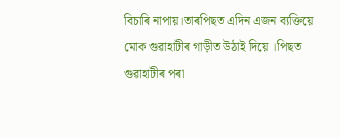বিচাৰি নাপায়।তাৰপিছত এদিন এজন ব্যক্তিয়ে মোক গুৱাহাটীৰ গাড়ীত উঠাই দিয়ে ।পিছত গুৱাহাটীৰ পৰা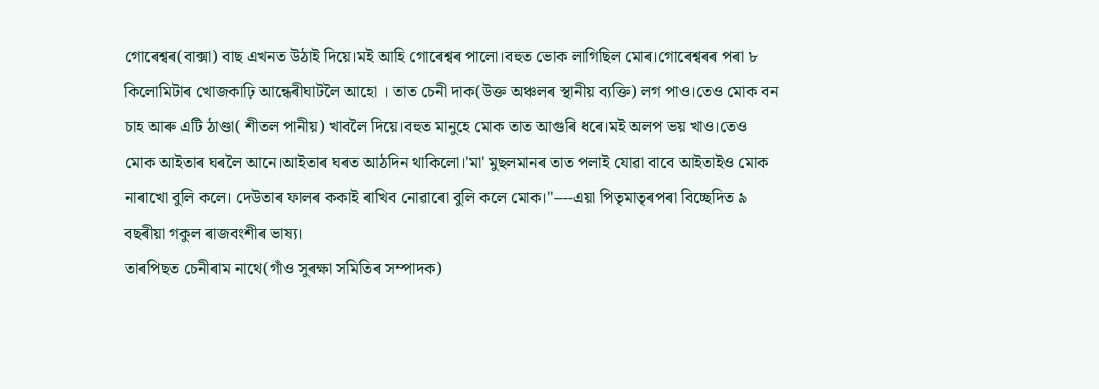গোৰেশ্বৰ(বাক্সা) বাছ এখনত উঠাই দিয়ে।মই আহি গোৰেশ্বৰ পালো।বহুত ভোক লাগিছিল মোৰ।গোৰেশ্বৰৰ পৰা ৮ কিলোমিটাৰ খোজকাঢ়ি আন্ধেৰীঘাটলৈ আহো । তাত চেনী দাক(উক্ত অঞ্চলৰ স্থানীয় ব্যক্তি) লগ পাও।তেও মোক বন চাহ আৰু এটি ঠাণ্ডা( শীতল পানীয়) খাবলৈ দিয়ে।বহুত মানুহে মোক তাত আগুৰি ধৰে।মই অলপ ভয় খাও।তেও মোক আইতাৰ ঘৰলৈ আনে।আইতাৰ ঘৰত আঠদিন থাকিলো।'মা' মুছলমানৰ তাত পলাই যোৱা বাবে আইতাইও মোক নাৰাখো বুলি কলে। দেউতাৰ ফালৰ ককাই ৰাখিব নোৱাৰো বুলি কলে মোক।"----এয়া পিতৃমাতৃৰপৰা বিচ্ছেদিত ৯ বছৰীয়া গকুল ৰাজবংশীৰ ভাষ্য।
তাৰপিছত চেনীৰাম নাথে(গাঁও সুৰক্ষা সমিতিৰ সম্পাদক)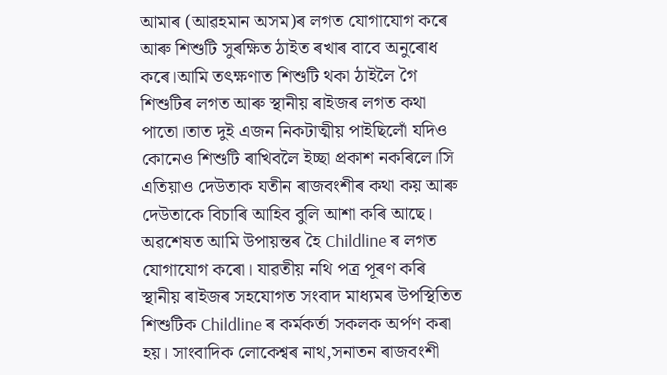আমাৰ (আৱহমান অসম)ৰ লগত যোগাযোগ কৰে আৰু শিশুটি সুৰক্ষিত ঠাইত ৰখাৰ বাবে অনুৰোধ কৰে।আমি তৎক্ষণাত শিশুটি থকা ঠাইলৈ গৈ শিশুটিৰ লগত আৰু স্থানীয় ৰাইজৰ লগত কথা পাতো।তাত দুই এজন নিকটাত্মীয় পাইছিলোঁ যদিও কোনেও শিশুটি ৰাখিবলৈ ইচ্ছা প্ৰকাশ নকৰিলে।সি এতিয়াও দেউতাক যতীন ৰাজবংশীৰ কথা কয় আৰু দেউতাকে বিচাৰি আহিব বুলি আশা কৰি আছে।
অৱশেষত আমি উপায়ন্তৰ হৈ Childline ৰ লগত যোগাযোগ কৰো। যাৱতীয় নথি পত্ৰ পূৰণ কৰি স্থানীয় ৰাইজৰ সহযোগত সংবাদ মাধ্যমৰ উপস্থিতিত শিশুটিক Childline ৰ কৰ্মকৰ্তা সকলক অৰ্পণ কৰা হয়। সাংবাদিক লোকেশ্বৰ নাথ,সনাতন ৰাজবংশী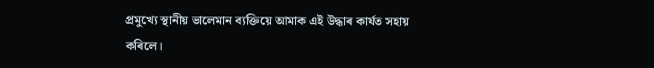প্ৰমুখ্যে স্থানীয় ভালেমান ব্যক্তিয়ে আমাক এই উদ্ধাৰ কাৰ্যত সহায় কৰিলে।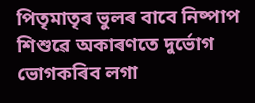পিতৃমাতৃৰ ভুলৰ বাবে নিষ্পাপ শিশুৱে অকাৰণতে দুৰ্ভোগ ভোগকৰিব লগা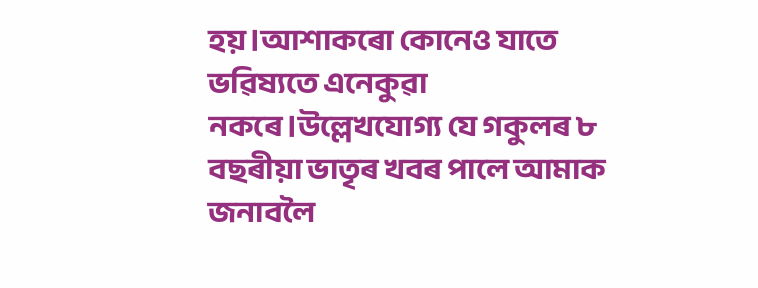হয়।আশাকৰো কোনেও যাতে ভৱিষ্যতে এনেকুৱা নকৰে।উল্লেখযোগ্য যে গকুলৰ ৮ বছৰীয়া ভাতৃৰ খবৰ পালে আমাক জনাবলৈ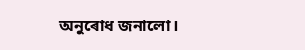অনুৰোধ জনালো।